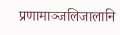प्रणामाञ्जलिजालानि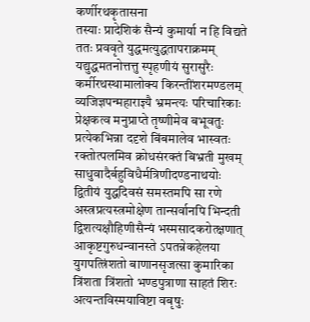कर्णीरथकृतासना
तस्याः प्रादेशिकं सैन्यं कुमार्या न हि विद्यते
ततः प्रववृते युद्धमत्युद्धतापराक्रमम्
यद्युद्धमतनोत्तत्तु स्पृहणीयं सुरासुरैः
कर्मीरथस्थामालोक्य किरन्तींशरमण्डलम्
व्यजिज्ञपन्महाराज्ञ्यै भ्रमन्त्यः परिचारिकाः
प्रेक्षकत्व मनुप्राप्ते तृष्णीमेव बभूवतुः
प्रत्येकभिन्ना ददृशे बिंबमालेव भास्वतः
रक्तोत्पलमिव क्रोधसंरक्तं बिभ्रती मुखम्
साधुवादैर्बहुविधैर्मत्रिणीदण्डनाथयोः
द्वितीयं युद्धदिवसं समस्तमपि सा रणे
अस्त्रप्रत्यस्त्रमोक्षेण तान्सर्वानपि भिन्दती
द्विशत्यक्षौहिणीसैन्यं भस्मसादकरोत्क्षणात्
आकृष्टगुरुधन्वानस्ते ऽपतन्नेकहेलया
युगपत्त्रिंशतो बाणानसृजत्सा कुमारिका
त्रिंशता त्रिंशतो भण्डपुत्राणा साहतं शिरः
अत्यन्तविस्मयाविष्टा वबृषुः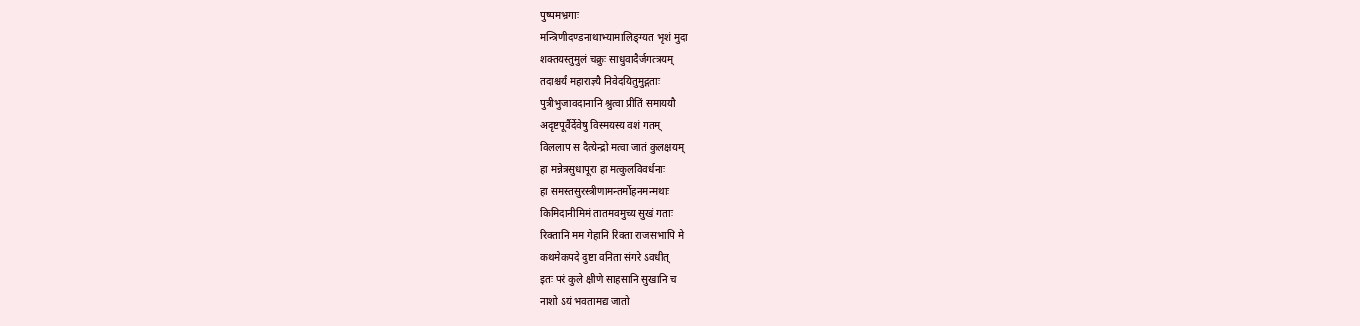पुष्पमभ्रगाः
मन्त्रिणीदण्डनाथाभ्यामालिङ्ग्यत भृशं मुदा
शक्तयस्तुमुलं चक्रुः साधुवादैर्जगत्त्रयम्
तदाश्चर्यं महाराज्ञ्यै निवेदयितुमुद्गताः
पुत्रीभुजावदानानि श्रुत्वा प्रीतिं समाययौ
अदृष्टपूर्वैर्देवेषु विस्मयस्य वशं गतम्
विललाप स दैत्येन्द्रो मत्वा जातं कुलक्षयम्
हा मन्नेत्रसुधापूरा हा मत्कुलविवर्धनाः
हा समस्तसुरस्त्रीणामन्तर्मोहनमन्मथाः
किमिदानीमिमं तातमवमुच्य सुखं गताः
रिक्तानि मम गेहानि रिक्ता राजसभापि मे
कथमेकपदे दुष्टा वनिता संगरे ऽवधीत्
इतः परं कुले क्षीणे साहसानि सुखानि च
नाशो ऽयं भवतामद्य जातो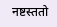नष्टस्ततो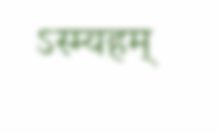ऽस्म्यहम्